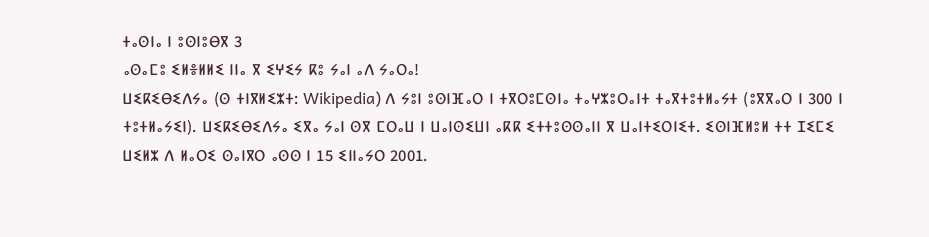ⵜⴰⵙⵏⴰ ⵏ ⵓⵙⵏⵓⴱⴳ 3
ⴰⵙⴰⵎⵓ ⵉⵍⴻⵍⵍⵉ ⵏⵏⴰ ⴳ ⵉⵖⵉⵢ ⴽⵓ ⵢⴰⵏ ⴰⴷ ⵢⴰⵔⴰ!
ⵡⵉⴽⵉⴱⵉⴷⵢⴰ (ⵙ ⵜⵏⴳⵍⵉⵣⵜ: Wikipedia) ⴷ ⵢⵓⵏ ⵓⵙⵏⴼⴰⵔ ⵏ ⵜⴳⵔⵓⵎⵙⵏⴰ ⵜⴰⵖⵣⵓⵔⴰⵏⵜ ⵜⴰⴳⵜⵓⵜⵍⴰⵢⵜ (ⵓⴳⴳⴰⵔ ⵏ 300 ⵏ ⵜⵓⵜⵍⴰⵢⵉⵏ). ⵡⵉⴽⵉⴱⵉⴷⵢⴰ ⵉⴳⴰ ⵢⴰⵏ ⵙⴳ ⵎⵔⴰⵡ ⵏ ⵡⴰⵏⵙⵉⵡⵏ ⴰⴽⴽ ⵉⵜⵜⵓⵙⵙⴰⵏⵏ ⴳ ⵡⴰⵏⵜⵉⵔⵏⵉⵜ. ⵉⵙⵏⴼⵍⵓⵍ ⵜⵜ ⵊⵉⵎⵉ ⵡⵉⵍⵣ ⴷ ⵍⴰⵔⵉ ⵙⴰⵏⴳⵔ ⴰⵙⵙ ⵏ 15 ⵉⵏⵏⴰⵢⵔ 2001.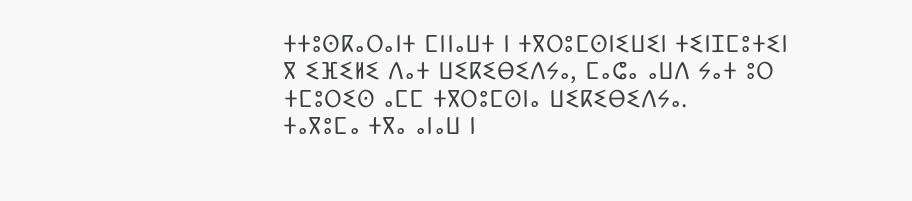ⵜⵜⵓⵙⴽⴰⵔⴰⵏⵜ ⵎⵏⵏⴰⵡⵜ ⵏ ⵜⴳⵔⵓⵎⵙⵏⵉⵡⵉⵏ ⵜⵉⵏⵊⵎⵓⵜⵉⵏ ⴳ ⵉⴼⵉⵍⵉ ⴷⴰⵜ ⵡⵉⴽⵉⴱⵉⴷⵢⴰ, ⵎⴰⵛⴰ ⴰⵡⴷ ⵢⴰⵜ ⵓⵔ ⵜⵎⵓⵔⵉⵙ ⴰⵎⵎ ⵜⴳⵔⵓⵎⵙⵏⴰ ⵡⵉⴽⵉⴱⵉⴷⵢⴰ.
ⵜⴰⴳⵓⵎⴰ ⵜⴳⴰ ⴰⵏⴰⵡ ⵏ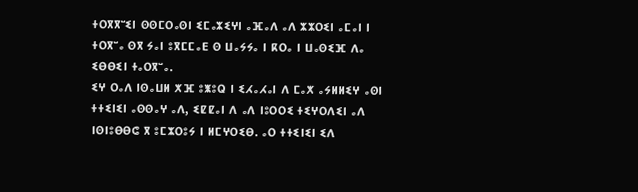ⵜⵔⴳⴳⵯⵉⵏ ⵙⵙⵎⵔⴰⵙⵏ ⵉⵎⴰⵣⵉⵖⵏ ⴰⴼⴰⴷ ⴰⴷ ⵣⵣⵔⵉⵏ ⴰⵎⴰⵏ ⵏ ⵜⵔⴳⵯⴰ ⵙⴳ ⵢⴰⵏ ⵓⴳⵎⵎⴰⴹ ⵙ ⵡⴰⵢⵢⴰ ⵏ ⴽⵔⴰ ⵏ ⵡⴰⵙⵉⴼ ⴷⴰ ⵉⴱⴱⵉⵏ ⵜⴰⵔⴳⵯⴰ.
ⵉⵖ ⵔⴰⴷ ⵏⵙⴰⵡⵍ ⵅⴼ ⵓⵥⵓⵕ ⵏ ⵉⵃⴰⵃⴰⵏ ⴷ ⵎⴰⵅ ⴰⵢⵍⵍⵉⵖ ⴰⵙⵏ ⵜⵜⵉⵏⵉⵏ ⴰⵙⵙⴰⵖ ⴰⴷ, ⵉⵇⵇⴰⵏ ⴷ ⴰⴷ ⵏⵓⵔⵔⵉ ⵜⵉⵖⵔⴷⵉⵏ ⴰⴷ ⵏⵙⵏⵓⴱⴱⵛ ⴳ ⵓⵎⵣⵔⵓⵢ ⵏ ⵍⵎⵖⵔⵉⴱ. ⴰⵔ ⵜⵜⵉⵏⵉⵏ ⵉⴷ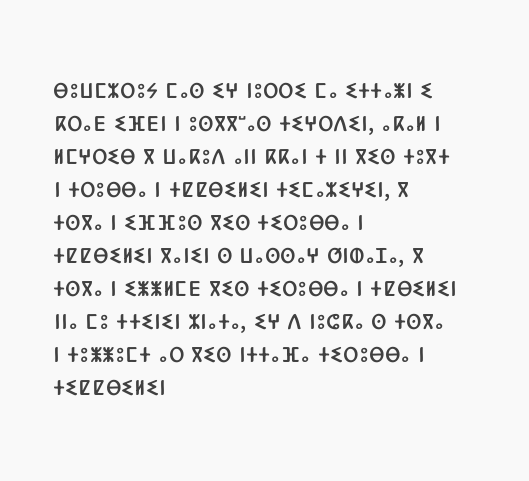ⴱⵓⵡⵎⵣⵔⵓⵢ ⵎⴰⵙ ⵉⵖ ⵏⵓⵔⵔⵉ ⵎⴰ ⵉⵜⵜⴰⵥⵏ ⵉ ⴽⵔⴰⴹ ⵉⴼⴹⵏ ⵏ ⵓⵙⴳⴳⵯⴰⵙ ⵜⵉⵖⵔⴷⵉⵏ, ⴰⴽⴰⵍ ⵏ ⵍⵎⵖⵔⵉⴱ ⴳ ⵡⴰⴽⵓⴷ ⴰⵏⵏ ⴽⴽⴰⵏ ⵜ ⵏⵏ ⴳⵉⵙ ⵜⵓⴳⵜ ⵏ ⵜⵔⵓⴱⴱⴰ ⵏ ⵜⵇⵇⴱⵉⵍⵉⵏ ⵜⵉⵎⴰⵣⵉⵖⵉⵏ, ⴳ ⵜⵙⴳⴰ ⵏ ⵉⴼⴼⵓⵙ ⴳⵉⵙ ⵜⵉⵔⵓⴱⴱⴰ ⵏ ⵜⵇⵇⴱⵉⵍⵉⵏ ⴳⴰⵏⵉⵏ ⵙ ⵡⴰⵙⵙⴰⵖ ⵚⵏⵀⴰⵊⴰ, ⴳ ⵜⵙⴳⴰ ⵏ ⵉⵥⵥⵍⵎⴹ ⴳⵉⵙ ⵜⵉⵔⵓⴱⴱⴰ ⵏ ⵜⵇⴱⵉⵍⵉⵏ ⵏⵏⴰ ⵎⵓ ⵜⵜⵉⵏⵉⵏ ⵣⵏⴰⵜⴰ, ⵉⵖ ⴷ ⵏⵓⵛⴽⴰ ⵙ ⵜⵙⴳⴰ ⵏ ⵜⵓⵥⵥⵓⵎⵜ ⴰⵔ ⴳⵉⵙ ⵏⵜⵜⴰⴼⴰ ⵜⵉⵔⵓⴱⴱⴰ ⵏ ⵜⵉⵇⵇⴱⵉⵍⵉⵏ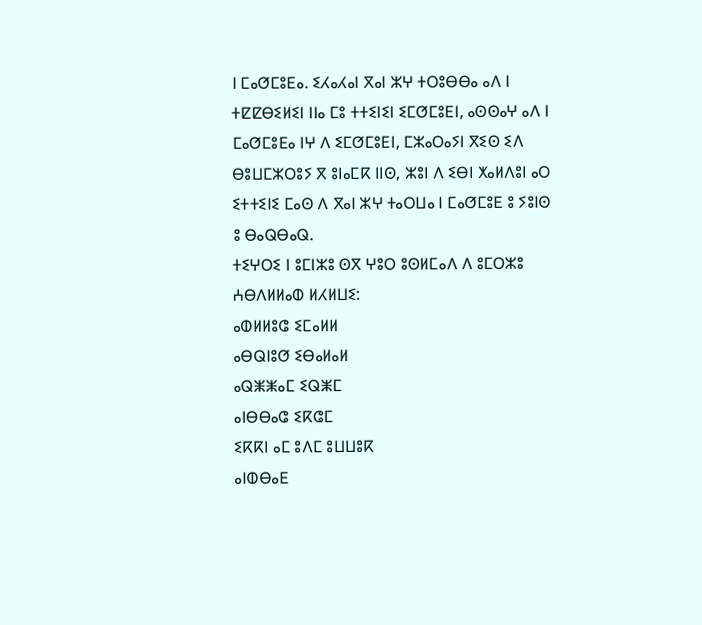ⵏ ⵎⴰⵚⵎⵓⴹⴰ. ⵉⵃⴰⵃⴰⵏ ⴳⴰⵏ ⵣⵖ ⵜⵔⵓⴱⴱⴰ ⴰⴷ ⵏ ⵜⵇⵇⴱⵉⵍⵉⵏ ⵏⵏⴰ ⵎⵓ ⵜⵜⵉⵏⵉⵏ ⵉⵎⵚⵎⵓⴹⵏ, ⴰⵙⵙⴰⵖ ⴰⴷ ⵏ ⵎⴰⵚⵎⵓⴹⴰ ⵏⵖ ⴷ ⵉⵎⵚⵎⵓⴹⵏ, ⵎⵣⴰⵔⴰⵢⵏ ⴳⵉⵙ ⵉⴷ ⴱⵓⵡⵎⵣⵔⵓⵢ ⴳ ⵓⵏⴰⵎⴽ ⵏⵏⵙ, ⵣⵓⵏ ⴷ ⵉⴱⵏ ⵅⴰⵍⴷⵓⵏ ⴰⵔ ⵉⵜⵜⵉⵏⵉ ⵎⴰⵙ ⴷ ⴳⴰⵏ ⵣⵖ ⵜⴰⵔⵡⴰ ⵏ ⵎⴰⵚⵎⵓⴹ ⵓ ⵢⵓⵏⵙ ⵓ ⴱⴰⵕⴱⴰⵕ.
ⵜⵉⵖⵔⵉ ⵏ ⵓⵎⵏⵣⵓ ⵙⴳ ⵖⵓⵔ ⵓⵙⵍⵎⴰⴷ ⴷ ⵓⵎⵔⵣⵓ ⵄⴱⴷⵍⵍⴰⵀ ⵍⵃⵍⵡⵉ:
ⴰⵀⵍⵍⵓⵛ ⵉⵎⴰⵍⵍ
ⴰⴱⵕⵏⵓⵚ ⵉⴱⴰⵍⴰⵍ
ⴰⵕⵥⵥⴰⵎ ⵉⵕⵥⵎ
ⴰⵏⴱⴱⴰⵛ ⵉⴽⵛⵎ
ⵉⴽⴽⵏ ⴰⵎ ⵓⴷⵎ ⵓⵡⵡⵓⴽ
ⴰⵏⵀⴱⴰⴹ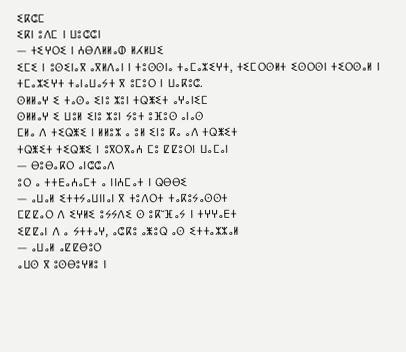ⵉⴽⵛⵎ
ⵉⴽⵏ ⵓⴷⵎ ⵏ ⵡⵓⵛⵛⵏ
— ⵜⵉⵖⵔⵉ ⵏ ⵄⴱⴷⵍⵍⴰⵀ ⵍⵃⵍⵡⵉ
ⵉⵎⵉ ⵏ ⵓⵙⵉⵏⴰⴳ ⴰⴳⵍⴷⴰⵏ ⵏ ⵜⵓⵙⵙⵏⴰ ⵜⴰⵎⴰⵣⵉⵖⵜ, ⵜⵉⵎⵔⵙⵍⵜ ⵉⵙⵔⵙⵏ ⵜⵉⵔⵙⴰⵍ ⵏ ⵜⵎⴰⵣⵉⵖⵜ ⵜⴰⵏⴰⵡⴰⵢⵜ ⴳ ⵓⵎⵓⵔ ⵏ ⵡⴰⴽⵓⵛ.
ⵙⵍⵍⴰⵖ ⵉ ⵜⴰⵙⴰ ⵉⵏⵓ ⵣⵓⵏ ⵜⵕⵥⵉⵜ ⴰⵖⴰⵏⵉⵎ
ⵙⵍⵍⴰⵖ ⵉ ⵡⵓⵍ ⵉⵏⵓ ⵣⵓⵏ ⵢⵓⵜ ⵓⴼⵓⵙ ⴰⵏⴰⵙ
ⵎⵍⴰ ⴷ ⵜⵉⵕⵥⵉ ⵏ ⵍⵍⵓⵣ ⴰ ⵓⵍ ⵉⵏⵓ ⴽⴰ ⴰⴷ ⵜⵕⵥⵉⵜ
ⵜⵕⵥⵉⵜ ⵜⵉⵕⵥⵉ ⵏ ⵓⴳⵔⴳⴰⵄ ⵎⵓ ⵇⵇⵓⵔⵏ ⵡⴰⵎⴰⵏ
— ⴱⵓⴱⴰⴽⵔ ⴰⵏⵛⵛⴰⴷ
ⵓⵔ ⴰ ⵜⵜⴹⴰⵄⴰⵎⵜ ⴰ ⵏⵏⵄⵎⴰⵜ ⵏ ⵕⴱⴱⵉ
— ⴰⵡⴰⵍ ⵉⵜⵜⵢⴰⵡⵏⵏⴰⵏ ⴳ ⵜⵓⴷⵔⵜ ⵜⴰⴽⵓⵢⴰⵙⵙⵜ
ⵎⵇⵇⴰⵔ ⴷ ⵉⵖⵍⵉ ⵓⵢⵢⴷⵉ ⵙ ⵓⴽⵯⴼⴰⵢ ⵏ ⵜⵖⵖⴰⴹⵜ
ⵉⵇⵇⴰⵏ ⴷ ⴰ ⵢⵜⵜⴰⵖ, ⴰⵛⴽⵓ ⴰⵥⵓⵕ ⴰⵙ ⵉⵜⵜⴰⵣⵣⴰⵍ
— ⴰⵡⴰⵍ ⴰⵇⵇⴱⵓⵔ
ⴰⵡⵙ ⴳ ⵓⵙⴱⵓⵖⵍⵓ ⵏ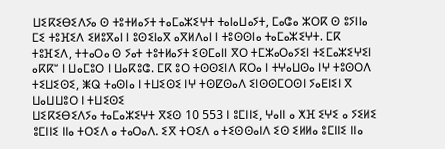ⵡⵉⴽⵉⴱⵉⴷⵢⴰ ⵙ ⵜⵓⵜⵍⴰⵢⵜ ⵜⴰⵎⴰⵣⵉⵖⵜ ⵜⴰⵏⴰⵡⴰⵢⵜ, ⵎⴰⵛⴰ ⵣⵔⴽ ⵙ ⵓⵢⵏⵏⴰ ⵎⵉ ⵜⵓⴼⵉⴷ ⵉⵍⵓⴳⴰⵏ ⵏ ⵓⵙⵉⵏⴰⴳ ⴰⴳⵍⴷⴰⵏ ⵏ ⵜⵓⵙⵙⵏⴰ ⵜⴰⵎⴰⵣⵉⵖⵜ. ⵎⴽ ⵜⵓⴼⵉⴷ, ⵜⵜⴰⵔⴰ ⵙ ⵢⴰⵜ ⵜⵓⵜⵍⴰⵢⵜ ⵉⵙⵎⴰⵏⵏ ⴳⵔ ⵜⵎⵣⴰⵔⴰⵢⵉⵏ ⵜⵉⵎⴰⵣⵉⵖⵉⵏ ⴰⴽⴽⵯ ⵏ ⵡⴰⵎⵓⵔ ⵏ ⵡⴰⴽⵓⵛ. ⵎⴽ ⵓⵔ ⵜⵙⵙⵉⵏⴷ ⴽⵔⴰ ⵏ ⵜⵖⴰⵡⵙⴰ ⵏⵖ ⵜⵓⵙⵔⴷ ⵜⵉⵡⵉⵙⵉ, ⵥⵕ ⵜⴰⵙⵏⴰ ⵏ ⵜⵡⵉⵙⵉ ⵏⵖ ⵜⵙⵇⵙⴰⴷ ⵉⵏⵙⵙⵎⵔⵙⵏ ⵢⴰⴹⵏⵉⵏ ⴳ ⵡⴰⵡⵡⵓⵔ ⵏ ⵜⵡⵉⵙⵉ
ⵡⵉⴽⵉⴱⵉⴷⵢⴰ ⵜⴰⵎⴰⵣⵉⵖⵜ ⴳⵉⵙ 10 553 ⵏ ⵓⵎⵏⵏⵉ, ⵖⴰⵏⵏ ⴰ ⵅⴼ ⵉⵖⵉ ⴰ ⵢⵉⵍⵉ ⵓⵎⵏⵏⵉ ⵏⵏⴰ ⵜⵔⵉⴷ ⴰ ⵜⴰⵔⴰⴷ. ⵉⴳ ⵜⵔⵉⴷ ⴰ ⵜⵉⵙⵙⴰⵏⴷ ⵉⵙ ⵉⵍⵍⴰ ⵓⵎⵏⵏⵉ ⵏⵏⴰ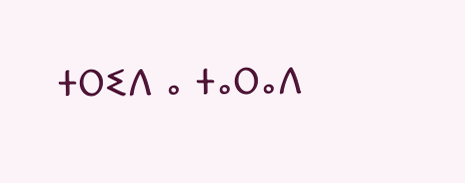ⵜⵔⵉⴷ ⴰ ⵜⴰⵔⴰⴷ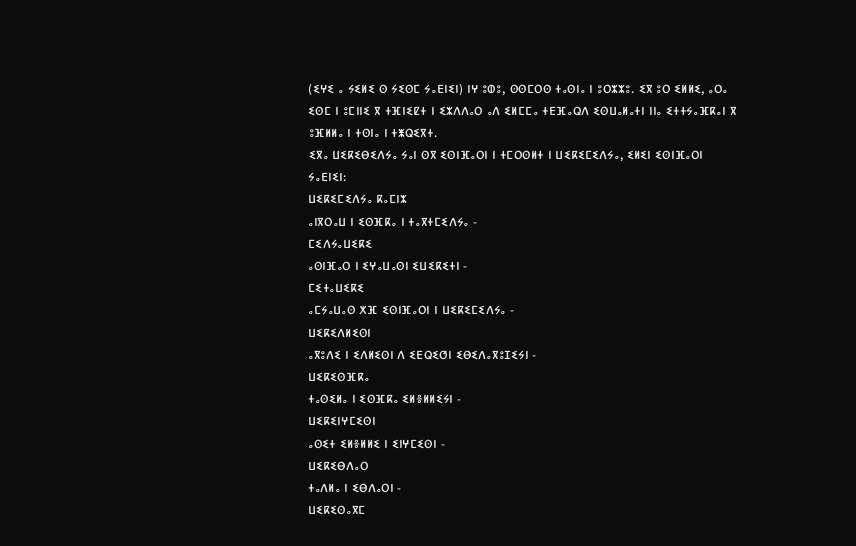(ⵉⵖⵉ ⴰ ⵢⵉⵍⵉ ⵙ ⵢⵉⵙⵎ ⵢⴰⴹⵏⵉⵏ) ⵏⵖ ⵓⵀⵓ, ⵙⵙⵎⵔⵙ ⵜⴰⵙⵏⴰ ⵏ ⵓⵔⵣⵣⵓ. ⵉⴳ ⵓⵔ ⵉⵍⵍⵉ, ⴰⵔⴰ ⵉⵙⵎ ⵏ ⵓⵎⵏⵏⵉ ⴳ ⵜⴼⵏⵉⵇⵜ ⵏ ⵉⵣⴷⴷⴰⵔ ⴰⴷ ⵉⵍⵎⵎⴰ ⵜⴹⴼⴰⵕⴷ ⵉⵙⵡⴰⵍⴰⵜⵏ ⵏⵏⴰ ⵉⵜⵜⵢⴰⴼⴽⴰⵏ ⴳ ⵓⴼⵍⵍⴰ ⵏ ⵜⵙⵏⴰ ⵏ ⵜⵥⵕⵉⴳⵜ.
ⵉⴳⴰ ⵡⵉⴽⵉⴱⵉⴷⵢⴰ ⵢⴰⵏ ⵙⴳ ⵉⵙⵏⴼⴰⵔⵏ ⵏ ⵜⵎⵔⵙⵍⵜ ⵏ ⵡⵉⴽⵉⵎⵉⴷⵢⴰ, ⵉⵍⵉⵏ ⵉⵙⵏⴼⴰⵔⵏ ⵢⴰⴹⵏⵉⵏ:
ⵡⵉⴽⵉⵎⵉⴷⵢⴰ ⴽⴰⵎⵏⵣ
ⴰⵏⴳⵔⴰⵡ ⵏ ⵉⵙⴼⴽⴰ ⵏ ⵜⴰⴳⵜⵎⵉⴷⵢⴰ -
ⵎⵉⴷⵢⴰⵡⵉⴽⵉ
ⴰⵙⵏⴼⴰⵔ ⵏ ⵉⵖⴰⵡⴰⵙⵏ ⵉⵡⵉⴽⵉⵜⵏ -
ⵎⵉⵜⴰⵡⵉⴽⵉ
ⴰⵎⵢⴰⵡⴰⵙ ⵅⴼ ⵉⵙⵏⴼⴰⵔⵏ ⵏ ⵡⵉⴽⵉⵎⵉⴷⵢⴰ -
ⵡⵉⴽⵉⴷⵍⵉⵙⵏ
ⴰⴳⵓⴷⵉ ⵏ ⵉⴷⵍⵉⵙⵏ ⴷ ⵉⴹⵕⵉⵚⵏ ⵉⴱⵉⴷⴰⴳⵓⵊⵉⵢⵏ -
ⵡⵉⴽⵉⵙⴼⴽⴰ
ⵜⴰⵙⵉⵍⴰ ⵏ ⵉⵙⴼⴽⴰ ⵉⵍⴻⵍⵍⵉⵢⵏ -
ⵡⵉⴽⵉⵏⵖⵎⵉⵙⵏ
ⴰⵙⵉⵜ ⵉⵍⴻⵍⵍⵉ ⵏ ⵉⵏⵖⵎⵉⵙⵏ -
ⵡⵉⴽⵉⴱⴷⴰⵔ
ⵜⴰⴷⵍⴰ ⵏ ⵉⴱⴷⴰⵔⵏ -
ⵡⵉⴽⵉⵙⴰⴳⵎ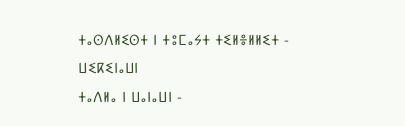ⵜⴰⵙⴷⵍⵉⵙⵜ ⵏ ⵜⵓⵎⴰⵢⵜ ⵜⵉⵍⴻⵍⵍⵉⵜ -
ⵡⵉⴽⵉⵏⴰⵡⵏ
ⵜⴰⴷⵍⴰ ⵏ ⵡⴰⵏⴰⵡⵏ -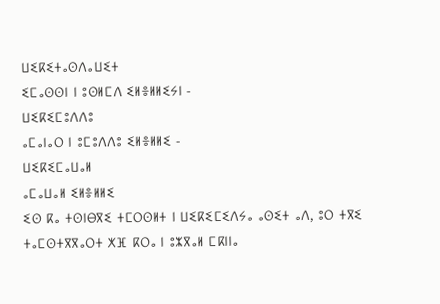ⵡⵉⴽⵉⵜⴰⵙⴷⴰⵡⵉⵜ
ⵉⵎⴰⵙⵙⵏ ⵏ ⵓⵙⵍⵎⴷ ⵉⵍⴻⵍⵍⵉⵢⵏ -
ⵡⵉⴽⵉⵎⵓⴷⴷⵓ
ⴰⵎⴰⵏⴰⵔ ⵏ ⵓⵎⵓⴷⴷⵓ ⵉⵍⴻⵍⵍⵉ -
ⵡⵉⴽⵉⵎⴰⵡⴰⵍ
ⴰⵎⴰⵡⴰⵍ ⵉⵍⴻⵍⵍⵉ
ⵉⵙ ⴽⴰ ⵜⵙⵏⴱⴳⵉ ⵜⵎⵔⵙⵍⵜ ⵏ ⵡⵉⴽⵉⵎⵉⴷⵢⴰ ⴰⵙⵉⵜ ⴰⴷ, ⵓⵔ ⵜⴳⵉ ⵜⴰⵎⵙⵜⴳⴳⴰⵔⵜ ⵅⴼ ⴽⵔⴰ ⵏ ⵓⵣⴳⴰⵍ ⵎⴽⵏⵏⴰ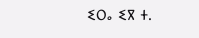ⵉⵔⴰ ⵉⴳ ⵜ.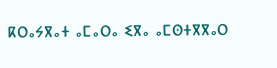ⴽⵔⴰⵢⴳⴰⵜ ⴰⵎⴰⵔⴰ ⵉⴳⴰ ⴰⵎⵙⵜⴳⴳⴰⵔ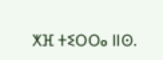ⵅⴼ ⵜⵉⵔⵔⴰ ⵏⵏⵙ.